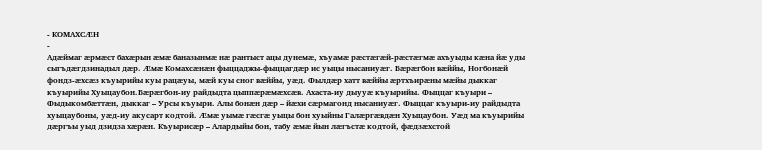- КОМАХСÆН
-
Адæймаг æрмæст бахæрын æмæ баназынмæ нæ рантыст ацы дунемæ, хъуамæ рæстæгæй-рæстæгмæ ахъуыды кæна йæ уды сыгъдæгдзинадыл дæр. Æмæ Комахсæнæн фыццаджы-фыццагдæр ис уыцы нысаниуæг. Бæрæгбон вæййы, Ногбонæй фондз-æхсæз къуырийы куы рацæуы, мæй куы сног вæййы, уæд. Фылдæр хатт вæййы æртхъирæны мæйы дыккаг къуырийы Хуыцаубон.Бæрæгбон-иу райдыдта цыппæрæмæхсæв. Ахаста-иу дыууæ къуырийы. Фыццаг къуыри – Фыдыкомбæттæн, дыккаг – Урсы къуыри. Алы бонæн дæр – йæхи сæрмагонд нысаниуæг. Фыццаг къуыри-иу райдыдта хуыцаубоны, уæд-иу акусарт кодтой. Æмæ уымæ гæсгæ уыцы бон хуыйны Галæргæвдæн Хуыцаубон. Уæд ма къуырийы дæргъы уыд дзидза хæрæн. Къуырисæр – Алардыйы бон, табу æмæ йын лæгъстæ кодтой, фæдзæхстой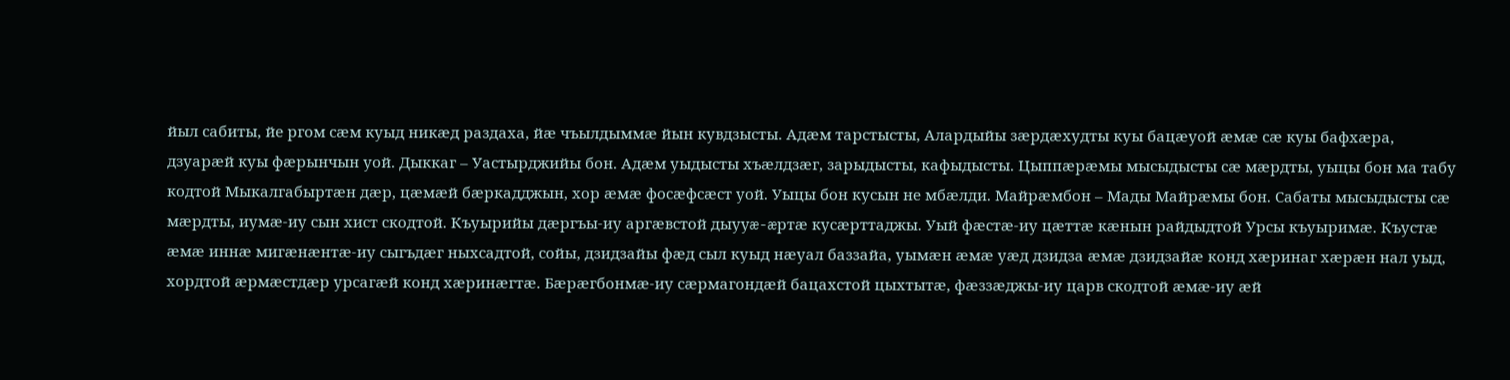йыл сабиты, йе ргом сæм куыд никæд раздаха, йæ чъылдыммæ йын кувдзысты. Адæм тарстысты, Алардыйы зæрдæхудты куы бацæуой æмæ сæ куы бафхæра, дзуарæй куы фæрынчын уой. Дыккаг – Уастырджийы бон. Адæм уыдысты хъæлдзæг, зарыдысты, кафыдысты. Цыппæрæмы мысыдысты сæ мæрдты, уыцы бон ма табу кодтой Мыкалгабыртæн дæр, цæмæй бæркадджын, хор æмæ фосæфсæст уой. Уыцы бон кусын не мбæлди. Майрæмбон – Мады Майрæмы бон. Сабаты мысыдысты сæ мæрдты, иумæ-иу сын хист скодтой. Къуырийы дæргъы-иу аргæвстой дыууæ-æртæ кусæрттаджы. Уый фæстæ-иу цæттæ кæнын райдыдтой Урсы къуыримæ. Къустæ æмæ иннæ мигæнæнтæ-иу сыгъдæг ныхсадтой, сойы, дзидзайы фæд сыл куыд нæуал баззайа, уымæн æмæ уæд дзидза æмæ дзидзайæ конд хæринаг хæрæн нал уыд, хордтой æрмæстдæр урсагæй конд хæринæгтæ. Бæрæгбонмæ-иу сæрмагондæй бацахстой цыхтытæ, фæззæджы-иу царв скодтой æмæ-иу æй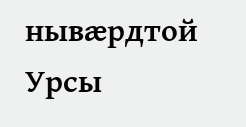нывæрдтой Урсы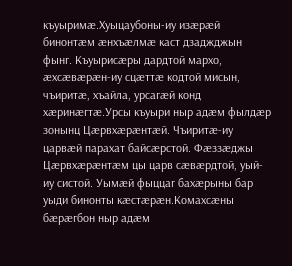къуыримæ.Хуыцаубоны-иу изæрæй бинонтæм æнхъæлмæ каст дзаджджын фынг. Къуырисæры дардтой мархо, æхсæвæрæн-иу сцæттæ кодтой мисын, чъиритæ, хъайла, урсагæй конд хæринæгтæ.Урсы къуыри ныр адæм фылдæр зонынц Цæрвхæрæнтæй. Чъиритæ-иу царвæй парахат байсæрстой. Фæззæджы Цæрвхæрæнтæм цы царв сæвæрдтой, уый-иу систой. Уымæй фыццаг бахæрыны бар уыди бинонты кæстæрæн.Комахсæны бæрæгбон ныр адæм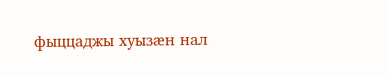фыццаджы хуызæн нал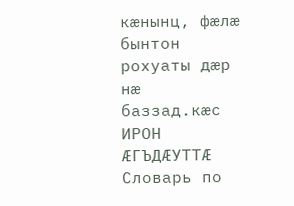кæнынц, фæлæ бынтон рохуаты дæр нæ баззад.кæс ИРОН ÆГЪДÆУТТÆ
Словарь по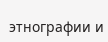этнографии и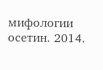мифологии осетин. 2014.